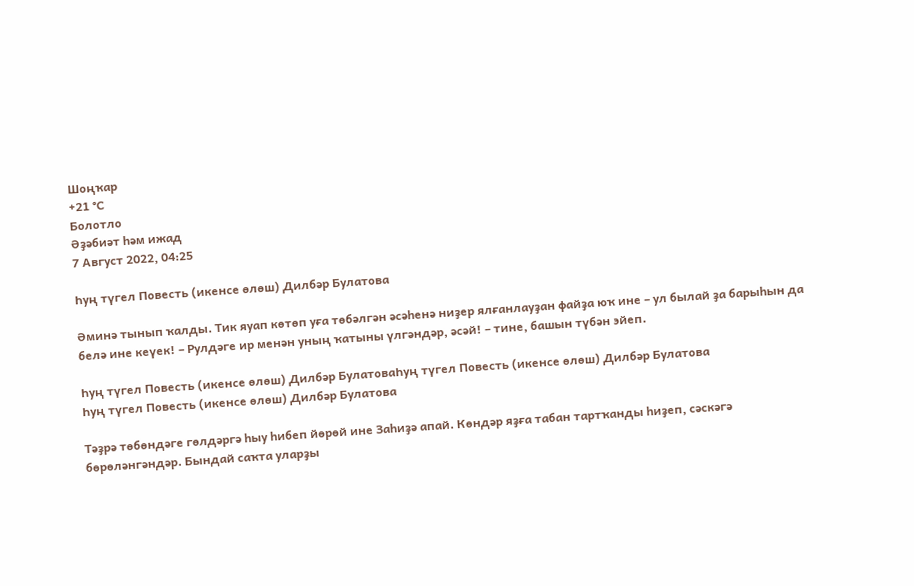Шоңҡар
+21 °С
Болотло
Әҙәбиәт һәм ижад
7 Август 2022, 04:25

Һуң түгел Повесть (икенсе өлөш) Дилбәр Булатова

Әминә тынып ҡалды. Тик яуап көтөп уға төбәлгән әсәһенә ниҙер ялғанлауҙан файҙа юҡ ине – ул былай ҙа барыһын да белә ине кеүек! – Рулдәге ир менән уның ҡатыны үлгәндәр, әсәй! – тине, башын түбән эйеп.

Һуң түгел Повесть (икенсе өлөш) Дилбәр БулатоваҺуң түгел Повесть (икенсе өлөш) Дилбәр Булатова
Һуң түгел Повесть (икенсе өлөш) Дилбәр Булатова

Тәҙрә төбөндәге гөлдәргә һыу һибеп йөрөй ине Заһиҙә апай. Көндәр яҙға табан тартҡанды һиҙеп, сәскәгә бөрөләнгәндәр. Бындай саҡта уларҙы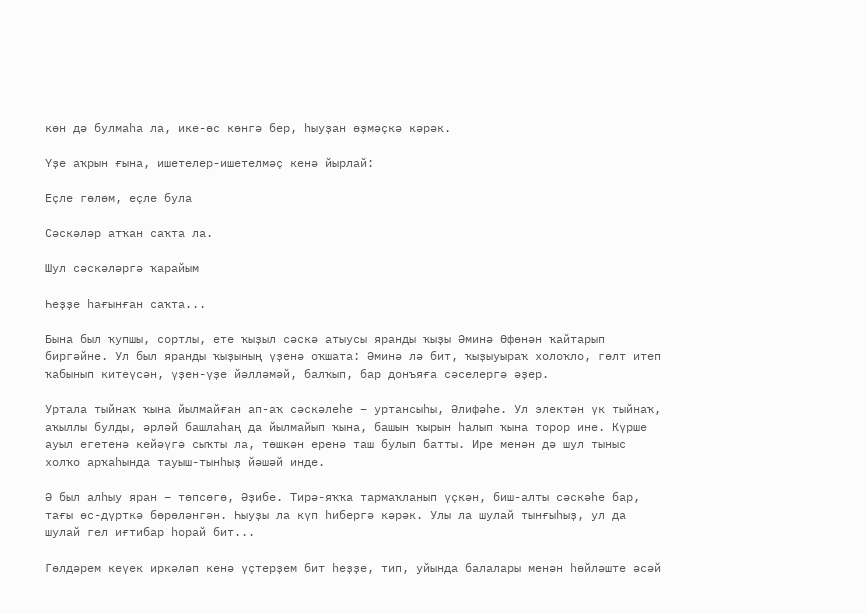көн дә булмаһа ла, ике-өс көнгә бер, һыуҙан өҙмәҫкә кәрәк.

Үҙе аҡрын ғына, ишетелер-ишетелмәҫ кенә йырлай:

Еҫле гөлөм, еҫле була

Сәскәләр атҡан саҡта ла.

Шул сәскәләргә ҡарайым

Һеҙҙе һағынған саҡта...

Бына был ҡупшы, сортлы, ете ҡыҙыл сәскә атыусы яранды ҡыҙы Әминә Өфөнән ҡайтарып биргәйне. Ул был яранды ҡыҙының үҙенә оҡшата: Әминә лә бит, ҡыҙыуыраҡ холоҡло, гөлт итеп ҡабынып китеүсән, үҙен-үҙе йәлләмәй, балҡып, бар донъяға сәселергә әҙер.

Уртала тыйнаҡ ҡына йылмайған ап-аҡ сәскәлеһе – уртансыһы, Әлифәһе. Ул электән үк тыйнаҡ, аҡыллы булды, әрләй башлаһаң да йылмайып ҡына, башын ҡырын һалып ҡына торор ине. Күрше ауыл егетенә кейәүгә сыҡты ла, төшкән еренә таш булып батты. Ире менән дә шул тыныс холҡо арҡаһында тауыш-тынһыҙ йәшәй инде.

Ә был алһыу яран – төпсөгө, Әҙибе. Тирә-яҡҡа тармаҡланып үҫкән, биш-алты сәскәһе бар, тағы өс-дүрткә бөрөләнгән. Һыуҙы ла күп һибергә кәрәк. Улы ла шулай тынғыһыҙ, ул да шулай гел иғтибар һорай бит...

Гөлдәрем кеүек иркәләп кенә үҫтерҙем бит һеҙҙе, тип, уйында балалары менән һөйләште әсәй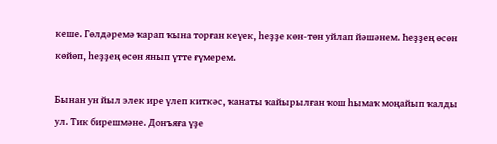кеше. Гөлдәремә ҡарап ҡына торған кеүек, һеҙҙе көн-төн уйлап йәшәнем. Һеҙҙең өсөн көйөп, һеҙҙең өсөн янып үтте ғүмерем.

Бынан ун йыл элек ире үлеп киткәс, ҡанаты ҡайырылған ҡош һымаҡ моңайып ҡалды ул. Тик бирешмәне. Донъяға үҙе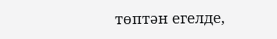төптән егелде,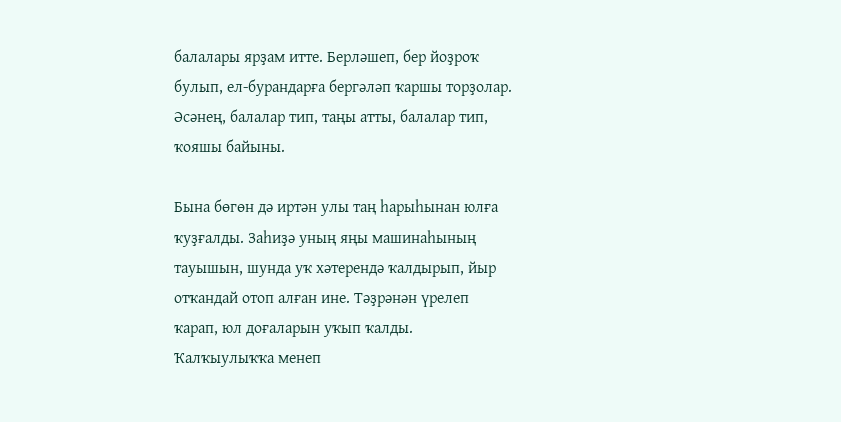балалары ярҙам итте. Берләшеп, бер йоҙроҡ булып, ел-бурандарға бергәләп ҡаршы торҙолар. Әсәнең, балалар тип, таңы атты, балалар тип, ҡояшы байыны.

Бына бөгөн дә иртән улы таң һарыһынан юлға ҡуҙғалды. Заһиҙә уның яңы машинаһының тауышын, шунда уҡ хәтерендә ҡалдырып, йыр отҡандай отоп алған ине. Тәҙрәнән үрелеп ҡарап, юл доғаларын уҡып ҡалды. Ҡалҡыулыҡҡа менеп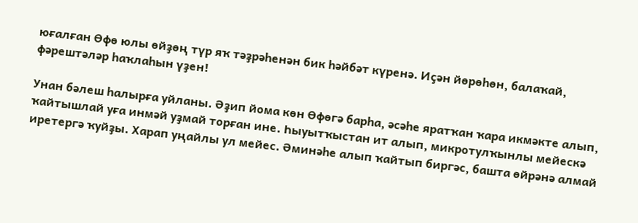юғалған Өфө юлы өйҙөң түр яҡ тәҙрәһенән бик һәйбәт күренә. Иҫән йөрөһөн, балаҡай, фәрештәләр һаҡлаһын үҙен!

Унан бәлеш һалырға уйланы. Әҙип йома көн Өфөгә барһа, әсәһе яратҡан ҡара икмәкте алып, ҡайтышлай уға инмәй уҙмай торған ине. Һыуытҡыстан ит алып, микротулҡынлы мейескә иретергә ҡуйҙы. Харап уңайлы ул мейес. Әминәһе алып ҡайтып биргәс, башта өйрәнә алмай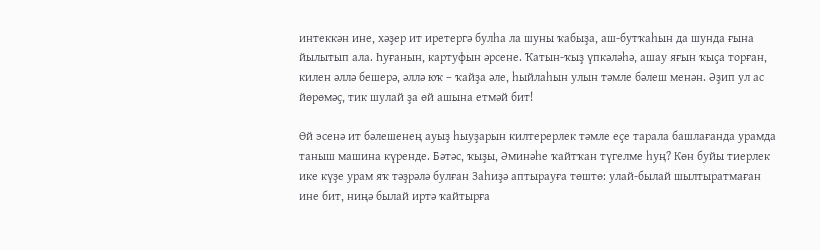интеккән ине, хәҙер ит иретергә булһа ла шуны ҡабыҙа, аш-бутҡаһын да шунда ғына йылытып ала. Һуғанын, картуфын әрсене. Ҡатын-ҡыҙ үпкәләһә, ашау яғын ҡыҫа торған, килен әллә бешерә, әллә юҡ – ҡайҙа әле, һыйлаһын улын тәмле бәлеш менән. Әҙип ул ас йөрөмәҫ, тик шулай ҙа өй ашына етмәй бит!

Өй эсенә ит бәлешенең ауыҙ һыуҙарын килтерерлек тәмле еҫе тарала башлағанда урамда таныш машина күренде. Бәтәс, ҡыҙы, Әминәһе ҡайтҡан түгелме һуң? Көн буйы тиерлек ике күҙе урам яҡ тәҙрәлә булған Заһиҙә аптырауға төштө: улай-былай шылтыратмаған ине бит, ниңә былай иртә ҡайтырға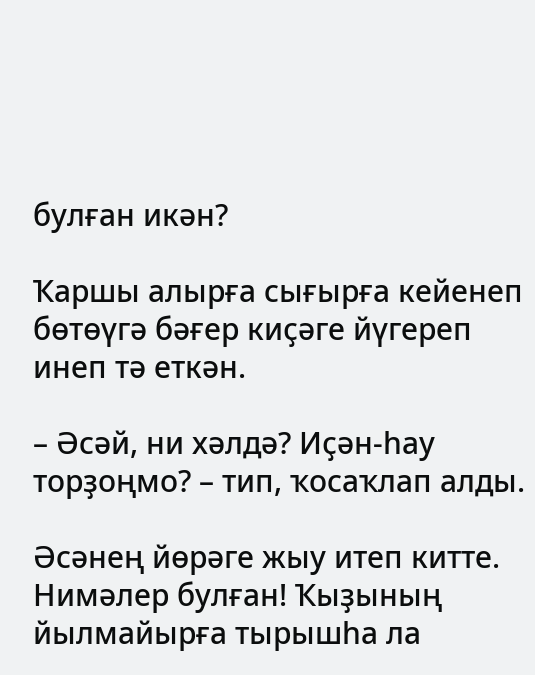булған икән?

Ҡаршы алырға сығырға кейенеп бөтөүгә бәғер киҫәге йүгереп инеп тә еткән.

– Әсәй, ни хәлдә? Иҫән-һау торҙоңмо? – тип, ҡосаҡлап алды.

Әсәнең йөрәге жыу итеп китте. Нимәлер булған! Ҡыҙының йылмайырға тырышһа ла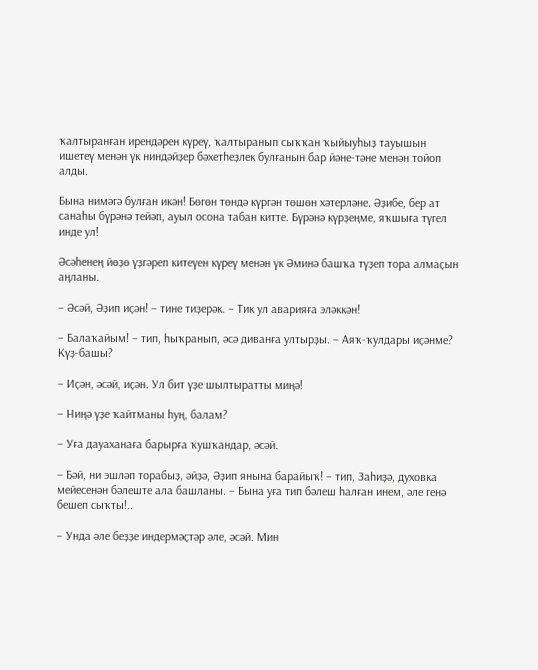ҡалтыранған ирендәрен күреү, ҡалтыранып сыҡҡан ҡыйыуһыҙ тауышын ишетеү менән үк ниндәйҙер бәхетһеҙлек булғанын бар йәне-тәне менән тойоп алды.

Бына нимәгә булған икән! Бөгөн төндә күргән төшөн хәтерләне. Әҙибе, бер ат санаһы бүрәнә тейәп, ауыл осона табан китте. Бүрәнә күрҙеңме, яҡшыға түгел инде ул!

Әсәһенең йөҙө үҙгәреп китеүен күреү менән үк Әминә башҡа түҙеп тора алмаҫын аңланы.

– Әсәй, Әҙип иҫән! – тине тиҙерәк. – Тик ул аварияға эләккән!

– Балаҡайым! – тип, һыҡранып, әсә диванға ултырҙы. – Аяҡ-ҡулдары иҫәнме? Күҙ-башы?

– Иҫән, әсәй, иҫән. Ул бит үҙе шылтыратты миңә!

– Ниңә үҙе ҡайтманы һуң, балам?

– Уға дауаханаға барырға ҡушҡандар, әсәй.

– Бәй, ни эшләп торабыҙ, әйҙә, Әҙип янына барайыҡ! – тип, Заһиҙә, духовка мейесенән бәлеште ала башланы. – Бына уға тип бәлеш һалған инем, әле генә бешеп сыҡты!..

– Унда әле беҙҙе индермәҫтәр әле, әсәй. Мин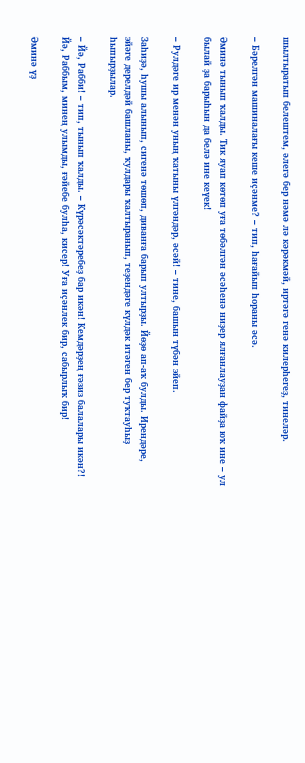шылтыратып белештем, әлегә бер нәмә лә кәрәкмәй, иртәгә генә килерһегеҙ, тинеләр.

– Бәрелгән машиналағы кеше иҫәнме? – тип, һағайып һораны әсә.

Әминә тынып ҡалды. Тик яуап көтөп уға төбәлгән әсәһенә ниҙер ялғанлауҙан файҙа юҡ ине – ул былай ҙа барыһын да белә ине кеүек!

– Рулдәге ир менән уның ҡатыны үлгәндәр, әсәй! – тине, башын түбән эйеп.

Заһиҙә, һушы алынып, сигенә төшөп, диванға барып ултырҙы. Йөҙө ап-аҡ булды. Ирендәре, эйәге дерелдәй башланы, ҡулдары ҡалтыранып, теҙендәге күлдәк итәген бер туҡтауһыҙ һыпырҙылар.

– Йә, Рабби! – тип, тынып ҡалды. – Күрәсәктәребеҙ бар икән! Кемдәрҙең ғәзиз балалары икән?! Йә, Раббым, минең улымды, ғәйебе булһа, кисер! Уға иҫәнлек бир, сабырлыҡ бир!

Әминә үҙ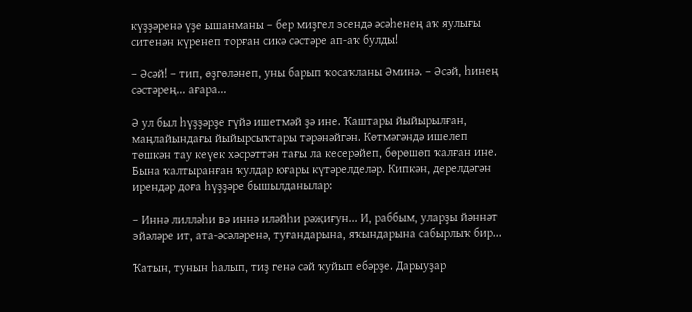күҙҙәренә үҙе ышанманы – бер миҙгел эсендә әсәһенең аҡ яулығы ситенән күренеп торған сикә сәстәре ап-аҡ булды!

– Әсәй! – тип, өҙгөләнеп, уны барып ҡосаҡланы Әминә. – Әсәй, һинең сәстәрең... ағара...

Ә ул был һүҙҙәрҙе гүйә ишетмәй ҙә ине. Ҡаштары йыйырылған, маңлайындағы йыйырсыҡтары тәрәнәйгән. Көтмәгәндә ишелеп төшкән тау кеүек хәсрәттән тағы ла кесерәйеп, бөрөшөп ҡалған ине. Бына ҡалтыранған ҡулдар юғары күтәрелделәр. Кипкән, дерелдәгән ирендәр доға һүҙҙәре бышылданылар:

– Иннә лилләһи вә иннә иләйһи рәҗиғун... И, раббым, уларҙы йәннәт эйәләре ит, ата-әсәләренә, туғандарына, яҡындарына сабырлыҡ бир...

Ҡатын, тунын һалып, тиҙ генә сәй ҡуйып ебәрҙе. Дарыуҙар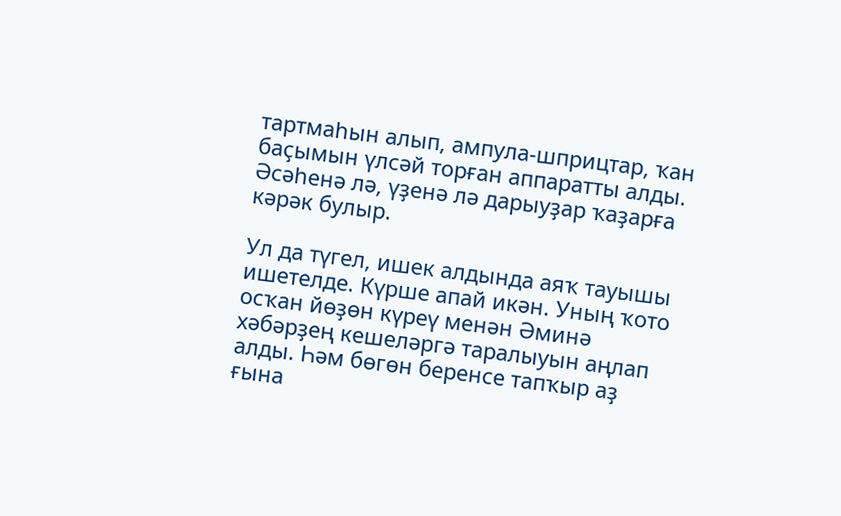тартмаһын алып, ампула-шприцтар, ҡан баҫымын үлсәй торған аппаратты алды. Әсәһенә лә, үҙенә лә дарыуҙар ҡаҙарға кәрәк булыр.

Ул да түгел, ишек алдында аяҡ тауышы ишетелде. Күрше апай икән. Уның ҡото осҡан йөҙөн күреү менән Әминә хәбәрҙең кешеләргә таралыуын аңлап алды. Һәм бөгөн беренсе тапҡыр аҙ ғына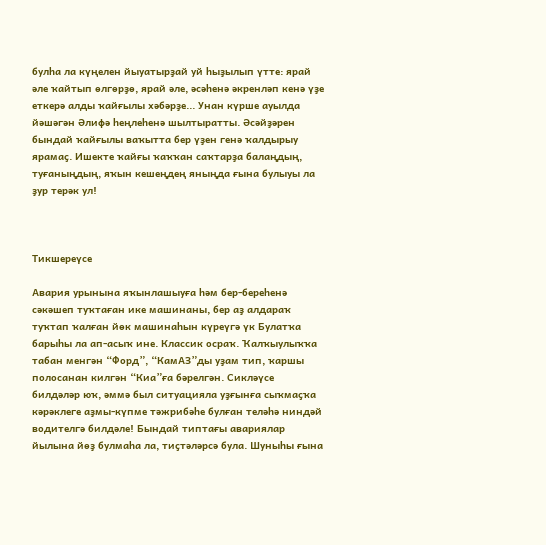булһа ла күңелен йыуатырҙай уй һыҙылып үтте: ярай әле ҡайтып өлгөрҙө, ярай әле, әсәһенә әкренләп кенә үҙе еткерә алды ҡайғылы хәбәрҙе... Унан күрше ауылда йәшәгән Әлифә һеңлеһенә шылтыратты. Әсәйҙәрен бындай ҡайғылы ваҡытта бер үҙен генә ҡалдырыу ярамаҫ. Ишекте ҡайғы ҡаҡҡан саҡтарҙа балаңдың, туғаныңдың, яҡын кешеңдең яныңда ғына булыуы ла ҙур терәк ул!



Тикшереүсе

Авария урынына яҡынлашыуға һәм бер-береһенә сәкәшеп туҡтаған ике машинаны, бер аҙ алдараҡ туҡтап ҡалған йөк машинаһын күреүгә үк Булатҡа барыһы ла ап-асыҡ ине. Классик осраҡ. Ҡалҡыулыҡҡа табан менгән “Форд”, “КамАЗ”ды уҙам тип, ҡаршы полосанан килгән “Киа”ға бәрелгән. Сикләүсе билдәләр юҡ, әммә был ситуацияла уҙғынға сыҡмаҫҡа кәрәклеге аҙмы-күпме тәжрибәһе булған теләһә ниндәй водителгә билдәле! Бындай типтағы авариялар йылына йөҙ булмаһа ла, тиҫтәләрсә була. Шуныһы ғына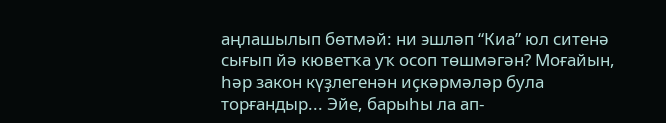аңлашылып бөтмәй: ни эшләп “Киа” юл ситенә сығып йә кюветҡа уҡ осоп төшмәгән? Моғайын, һәр закон күҙлегенән иҫкәрмәләр була торғандыр... Эйе, барыһы ла ап-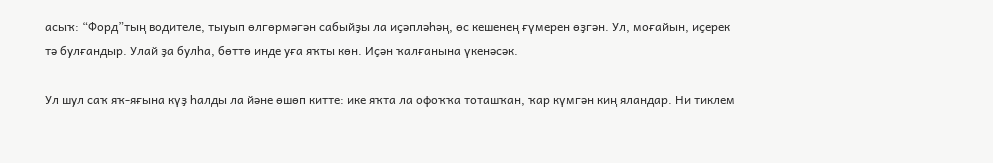асыҡ: “Форд”тың водителе, тыуып өлгөрмәгән сабыйҙы ла иҫәпләһәң, өс кешенең ғүмерен өҙгән. Ул, моғайын, иҫерек тә булғандыр. Улай ҙа булһа, бөттө инде уға яҡты көн. Иҫән ҡалғанына үкенәсәк.

Ул шул саҡ яҡ-яғына күҙ һалды ла йәне өшөп китте: ике яҡта ла офоҡҡа тоташҡан, ҡар күмгән киң яландар. Ни тиклем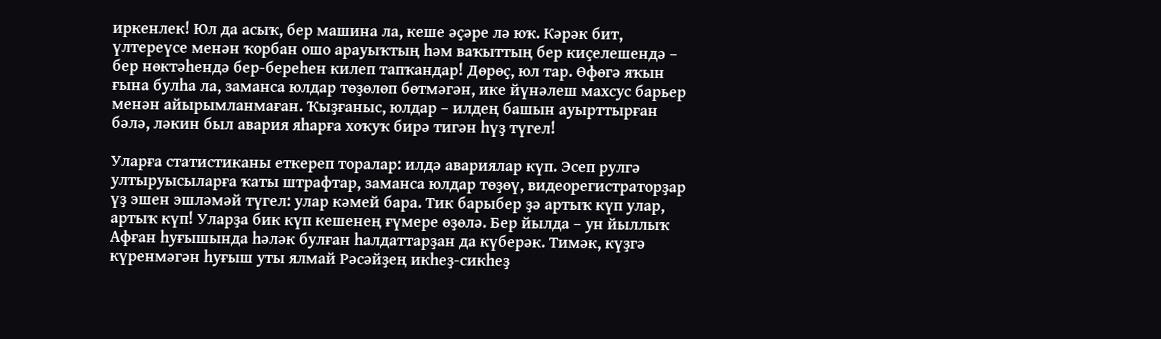иркенлек! Юл да асыҡ, бер машина ла, кеше әҫәре лә юҡ. Кәрәк бит, үлтереүсе менән ҡорбан ошо арауыҡтың һәм ваҡыттың бер киҫелешендә – бер нөктәһендә бер-береһен килеп тапҡандар! Дөрөҫ, юл тар. Өфөгә яҡын ғына булһа ла, заманса юлдар төҙөлөп бөтмәгән, ике йүнәлеш махсус барьер менән айырымланмаған. Ҡыҙғаныс, юлдар – илдең башын ауырттырған бәлә, ләкин был авария яһарға хоҡуҡ бирә тигән һүҙ түгел!

Уларға статистиканы еткереп торалар: илдә авариялар күп. Эсеп рулгә ултыруысыларға ҡаты штрафтар, заманса юлдар төҙөү, видеорегистраторҙар үҙ эшен эшләмәй түгел: улар кәмей бара. Тик барыбер ҙә артыҡ күп улар, артыҡ күп! Уларҙа бик күп кешенең ғүмере өҙөлә. Бер йылда – ун йыллыҡ Афған һуғышында һәләк булған һалдаттарҙан да күберәк. Тимәк, күҙгә күренмәгән һуғыш уты ялмай Рәсәйҙең икһеҙ-сикһеҙ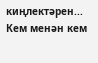киңлектәрен... Кем менән кем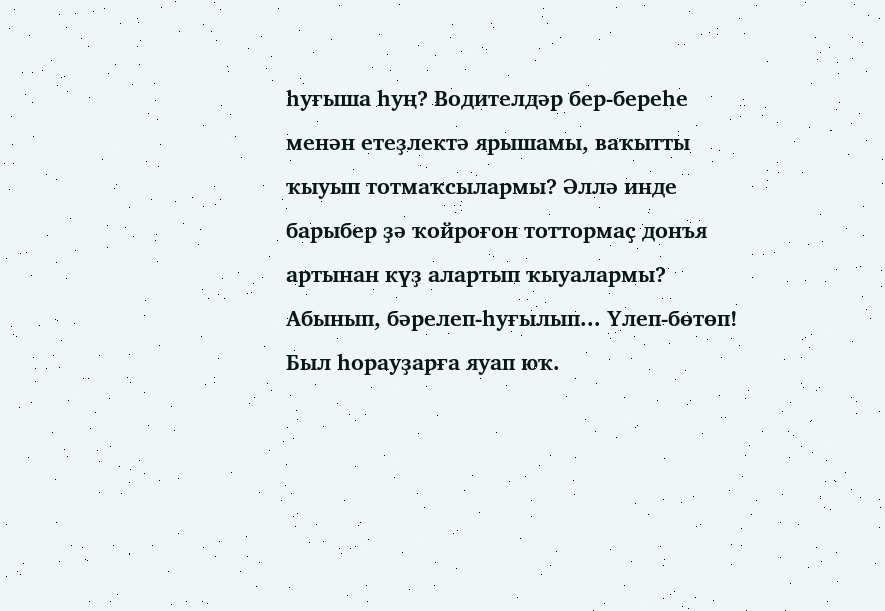һуғыша һуң? Водителдәр бер-береһе менән етеҙлектә ярышамы, ваҡытты ҡыуып тотмаҡсылармы? Әллә инде барыбер ҙә ҡойроғон тоттормаҫ донъя артынан күҙ алартып ҡыуалармы? Абынып, бәрелеп-һуғылып... Үлеп-бөтөп! Был һорауҙарға яуап юҡ.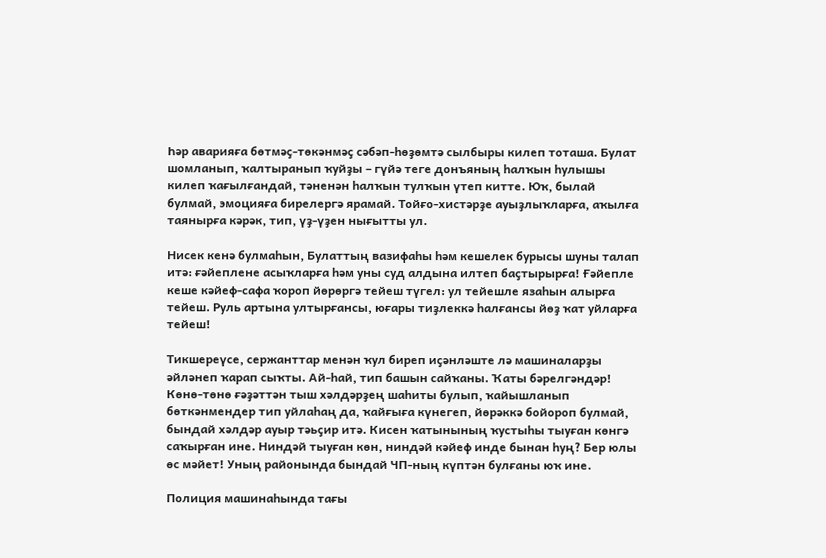Һәр аварияға бөтмәҫ-төкәнмәҫ сәбәп-һөҙөмтә сылбыры килеп тоташа. Булат шомланып, ҡалтыранып ҡуйҙы – гүйә теге донъяның һалҡын һулышы килеп ҡағылғандай, тәненән һалҡын тулҡын үтеп китте. Юҡ, былай булмай, эмоцияға бирелергә ярамай. Тойғо-хистәрҙе ауыҙлыҡларға, аҡылға таянырға кәрәк, тип, үҙ-үҙен нығытты ул.

Нисек кенә булмаһын, Булаттың вазифаһы һәм кешелек бурысы шуны талап итә: ғәйеплене асыҡларға һәм уны суд алдына илтеп баҫтырырға! Ғәйепле кеше кәйеф-сафа ҡороп йөрөргә тейеш түгел: ул тейешле язаһын алырға тейеш. Руль артына ултырғансы, юғары тиҙлеккә һалғансы йөҙ ҡат уйларға тейеш!

Тикшереүсе, сержанттар менән ҡул биреп иҫәнләште лә машиналарҙы әйләнеп ҡарап сыҡты. Ай-һай, тип башын сайҡаны. Ҡаты бәрелгәндәр! Көнө-төнө ғәҙәттән тыш хәлдәрҙең шаһиты булып, ҡайышланып бөткәнмендер тип уйлаһаң да, ҡайғыға күнегеп, йөрәккә бойороп булмай, бындай хәлдәр ауыр тәьҫир итә. Кисен ҡатынының ҡустыһы тыуған көнгә саҡырған ине. Ниндәй тыуған көн, ниндәй кәйеф инде бынан һуң? Бер юлы өс мәйет! Уның районында бындай ЧП-ның күптән булғаны юҡ ине.

Полиция машинаһында тағы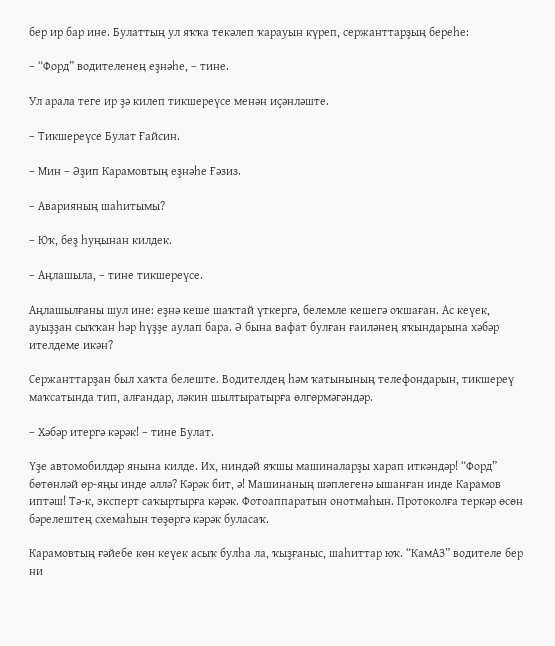бер ир бар ине. Булаттың ул яҡҡа текәлеп ҡарауын күреп, сержанттарҙың береһе:

– “Форд” водителенең еҙнәһе, – тине.

Ул арала теге ир ҙә килеп тикшереүсе менән иҫәнләште.

– Тикшереүсе Булат Ғайсин.

– Мин – Әҙип Карамовтың еҙнәһе Ғәзиз.

– Аварияның шаһитымы?

– Юҡ, беҙ һуңынан килдек.

– Аңлашыла, – тине тикшереүсе.

Аңлашылғаны шул ине: еҙнә кеше шаҡтай үткергә, белемле кешегә оҡшаған. Ас кеүек, ауыҙҙан сыҡҡан һәр һүҙҙе аулап бара. Ә бына вафат булған ғаиләнең яҡындарына хәбәр ителдеме икән?

Сержанттарҙан был хаҡта белеште. Водителдең һәм ҡатынының телефондарын, тикшереү маҡсатында тип, алғандар, ләкин шылтыратырға өлгөрмәгәндәр.

– Хәбәр итергә кәрәк! – тине Булат.

Үҙе автомобилдәр янына килде. Их, ниндәй яҡшы машиналарҙы харап иткәндәр! “Форд” бөтөнләй өр-яңы инде әллә? Кәрәк бит, ә! Машинаның шәплегенә ышанған инде Карамов иптәш! Тә-к, эксперт саҡыртырға кәрәк. Фотоаппаратын онотмаһын. Протоколға теркәр өсөн бәрелештең схемаһын төҙөргә кәрәк буласаҡ.

Карамовтың ғәйебе көн кеүек асыҡ булһа ла, ҡыҙғаныс, шаһиттар юҡ. “КамАЗ” водителе бер ни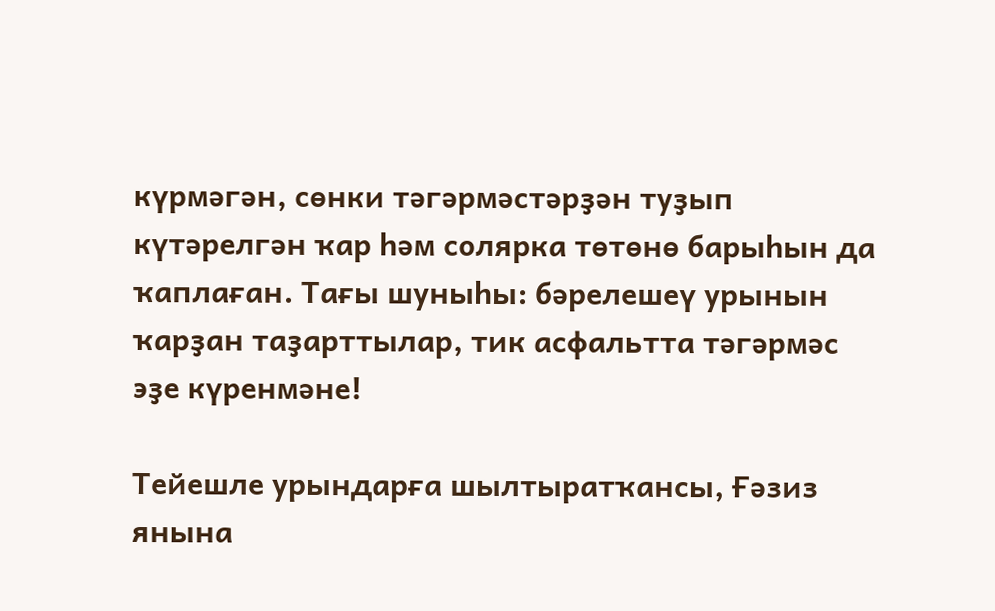күрмәгән, сөнки тәгәрмәстәрҙән туҙып күтәрелгән ҡар һәм солярка төтөнө барыһын да ҡаплаған. Тағы шуныһы: бәрелешеү урынын ҡарҙан таҙарттылар, тик асфальтта тәгәрмәс эҙе күренмәне!

Тейешле урындарға шылтыратҡансы, Ғәзиз янына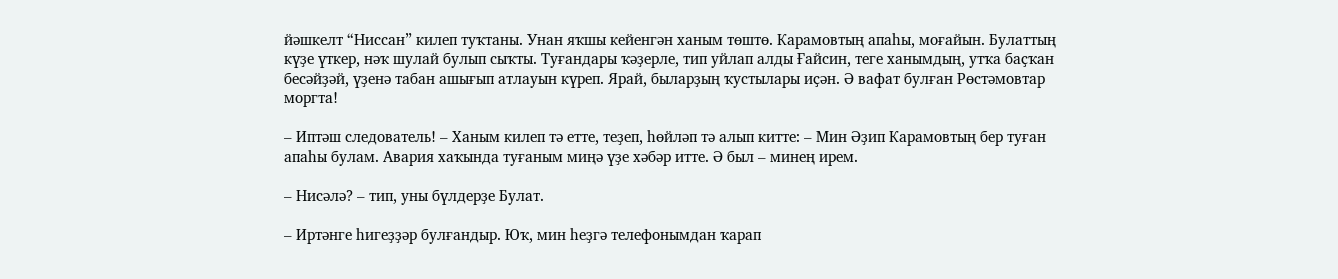йәшкелт “Ниссан” килеп туҡтаны. Унан яҡшы кейенгән ханым төштө. Карамовтың апаһы, моғайын. Булаттың күҙе үткер, нәҡ шулай булып сыҡты. Туғандары ҡәҙерле, тип уйлап алды Ғайсин, теге ханымдың, утҡа баҫҡан бесәйҙәй, үҙенә табан ашығып атлауын күреп. Ярай, быларҙың ҡустылары иҫән. Ә вафат булған Рөстәмовтар моргта!

– Иптәш следователь! – Ханым килеп тә етте, теҙеп, һөйләп тә алып китте: – Мин Әҙип Карамовтың бер туған апаһы булам. Авария хаҡында туғаным миңә үҙе хәбәр итте. Ә был – минең ирем.

– Нисәлә? – тип, уны бүлдерҙе Булат.

– Иртәнге һигеҙҙәр булғандыр. Юҡ, мин һеҙгә телефонымдан ҡарап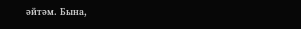әйтәм. Бына,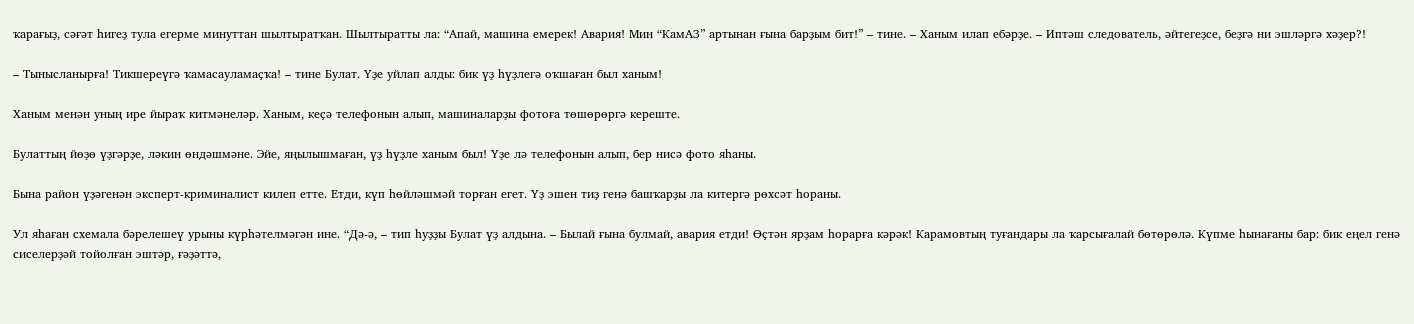ҡарағыҙ, сәғәт һигеҙ тула егерме минуттан шылтыратҡан. Шылтыратты ла: “Апай, машина емерек! Авария! Мин “КамАЗ” артынан ғына барҙым бит!” – тине. – Ханым илап ебәрҙе. – Иптәш следователь, әйтегеҙсе, беҙгә ни эшләргә хәҙер?!

– Тынысланырға! Тикшереүгә ҡамасауламаҫҡа! – тине Булат. Үҙе уйлап алды: бик үҙ һүҙлегә оҡшаған был ханым!

Ханым менән уның ире йыраҡ китмәнеләр. Ханым, кеҫә телефонын алып, машиналарҙы фотоға төшөрөргә кереште.

Булаттың йөҙө үҙгәрҙе, ләкин өндәшмәне. Эйе, яңылышмаған, үҙ һүҙле ханым был! Үҙе лә телефонын алып, бер нисә фото яһаны.

Бына район үҙәгенән эксперт-криминалист килеп етте. Етди, күп һөйләшмәй торған егет. Үҙ эшен тиҙ генә башҡарҙы ла китергә рөхсәт һораны.

Ул яһаған схемала бәрелешеү урыны күрһәтелмәгән ине. “Дә-ә, – тип һуҙҙы Булат үҙ алдына. – Былай ғына булмай, авария етди! Өҫтән ярҙам һорарға кәрәк! Карамовтың туғандары ла ҡарсығалай бөтөрөлә. Күпме һынағаны бар: бик еңел генә сиселерҙәй тойолған эштәр, ғәҙәттә,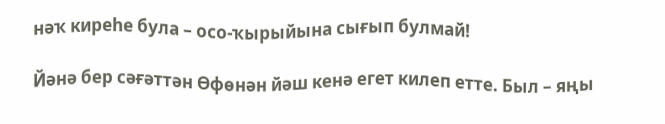нәҡ киреһе була – осо-ҡырыйына сығып булмай!

Йәнә бер сәғәттән Өфөнән йәш кенә егет килеп етте. Был – яңы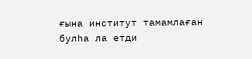ғына институт тамамлаған булһа ла етди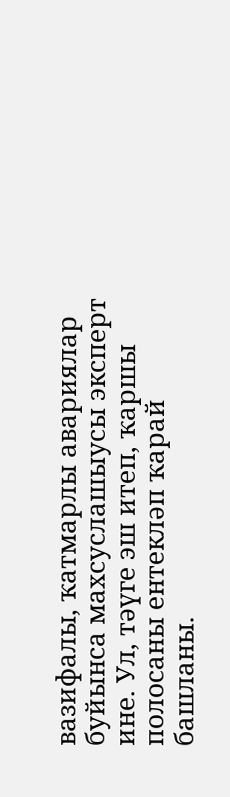вазифалы, ҡатмарлы авариялар буйынса махсуслашыусы эксперт ине. Ул, тәүге эш итеп, ҡаршы полосаны ентекләп ҡарай башланы.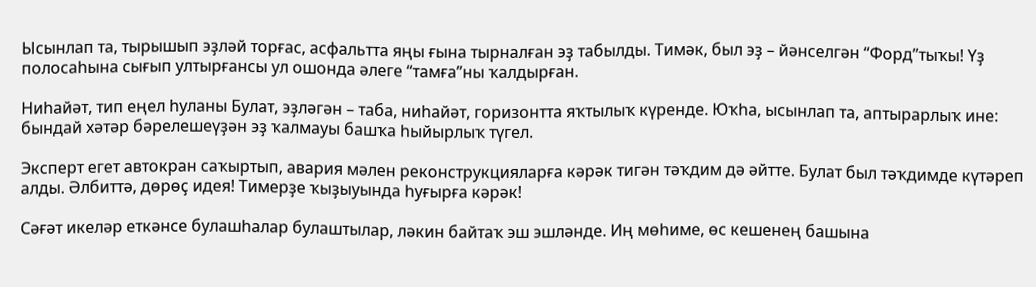Ысынлап та, тырышып эҙләй торғас, асфальтта яңы ғына тырналған эҙ табылды. Тимәк, был эҙ – йәнселгән “Форд”тыҡы! Үҙ полосаһына сығып ултырғансы ул ошонда әлеге “тамға”ны ҡалдырған.

Ниһайәт, тип еңел һуланы Булат, эҙләгән – таба, ниһайәт, горизонтта яҡтылыҡ күренде. Юҡһа, ысынлап та, аптырарлыҡ ине: бындай хәтәр бәрелешеүҙән эҙ ҡалмауы башҡа һыйырлыҡ түгел.

Эксперт егет автокран саҡыртып, авария мәлен реконструкцияларға кәрәк тигән тәҡдим дә әйтте. Булат был тәҡдимде күтәреп алды. Әлбиттә, дөрөҫ идея! Тимерҙе ҡыҙыуында һуғырға кәрәк!

Сәғәт икеләр еткәнсе булашһалар булаштылар, ләкин байтаҡ эш эшләнде. Иң мөһиме, өс кешенең башына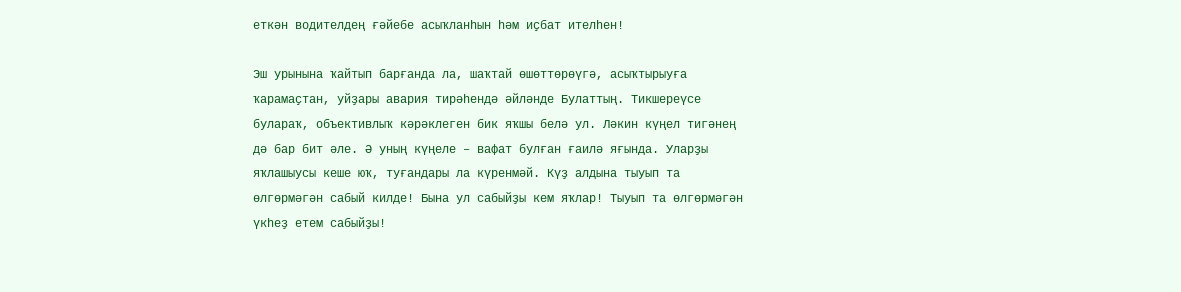еткән водителдең ғәйебе асыҡланһын һәм иҫбат ителһен!

Эш урынына ҡайтып барғанда ла, шаҡтай өшөттөрөүгә, асыҡтырыуға ҡарамаҫтан, уйҙары авария тирәһендә әйләнде Булаттың. Тикшереүсе булараҡ, объективлыҡ кәрәклеген бик яҡшы белә ул. Ләкин күңел тигәнең дә бар бит әле. Ә уның күңеле – вафат булған ғаилә яғында. Уларҙы яҡлашыусы кеше юҡ, туғандары ла күренмәй. Күҙ алдына тыуып та өлгөрмәгән сабый килде! Бына ул сабыйҙы кем яҡлар! Тыуып та өлгөрмәгән үкһеҙ етем сабыйҙы!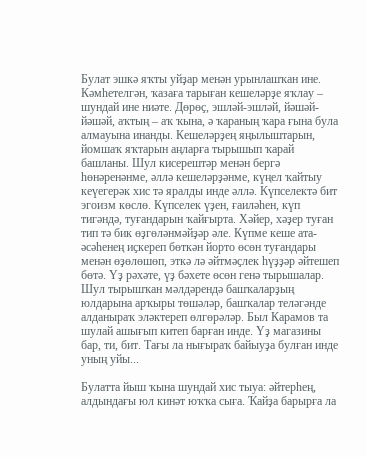Булат эшкә яҡты уйҙар менән урынлашҡан ине. Кәмһетелгән, ҡазаға тарыған кешеләрҙе яҡлау – шундай ине ниәте. Дөрөҫ, эшләй-эшләй, йәшәй-йәшәй, аҡтың – аҡ ҡына, ә ҡараның ҡара ғына була алмауына инанды. Кешеләрҙең яңылыштарын, йомшаҡ яҡтарын аңларға тырышып ҡарай башланы. Шул кисерештәр менән бергә һөнәренәнме, әллә кешеләрҙәнме, күңел ҡайтыу кеүегерәк хис тә яралды инде әллә. Күпселектә бит эгоизм көслө. Күпселек үҙен, ғаиләһен, күп тигәндә, туғандарын ҡайғырта. Хәйер, хәҙер туған тип тә бик өҙгөләнмәйҙәр әле. Күпме кеше ата-әсәһенең иҫкереп бөткән йорто өсөн туғандары менән өҙөлөшөп, эткә лә әйтмәҫлек һүҙҙәр әйтешеп бөтә. Үҙ рәхәте, үҙ бәхете өсөн генә тырышалар. Шул тырышҡан мәлдәрендә башҡаларҙың юлдарына арҡыры төшәләр, башҡалар теләгәнде алданыраҡ эләктереп өлгөрәләр. Был Карамов та шулай ашығып китеп барған инде. Үҙ магазины бар, ти, бит. Тағы ла нығыраҡ байыуҙа булған инде уның уйы...

Булатта йыш ҡына шундай хис тыуа: әйтерһең, алдындағы юл кинәт юҡҡа сыға. Ҡайҙа барырға ла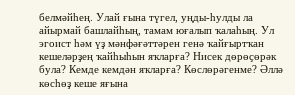белмәйһең. Улай ғына түгел, уңды-һулды ла айырмай башлайһың, тамам юғалып ҡалаһың. Ул эгоист һәм үҙ мәнфәғәттәрен генә ҡайғыртҡан кешеләрҙең ҡайһыһын яҡларға? Нисек дөрөҫөрәк була? Кемде кемдән яҡларға? Көслөрәгенме? Әллә көсһөҙ кеше яғына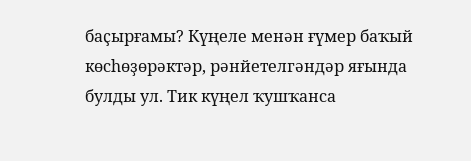баҫырғамы? Күңеле менән ғүмер баҡый көсһөҙөрәктәр, рәнйетелгәндәр яғында булды ул. Тик күңел ҡушҡанса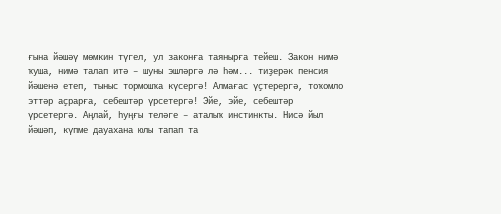ғына йәшәү мөмкин түгел, ул законға таянырға тейеш. Закон нимә ҡуша, нимә талап итә – шуны эшләргә лә һәм... тиҙерәк пенсия йәшенә етеп, тыныс тормошҡа күсергә! Алмағас үҫтерергә, тоҡомло эттәр аҫрарға, себештәр үрсетергә! Эйе, эйе, себештәр үрсетергә. Аңлай, һуңғы теләге – аталыҡ инстинкты. Нисә йыл йәшәп, күпме дауахана юлы тапап та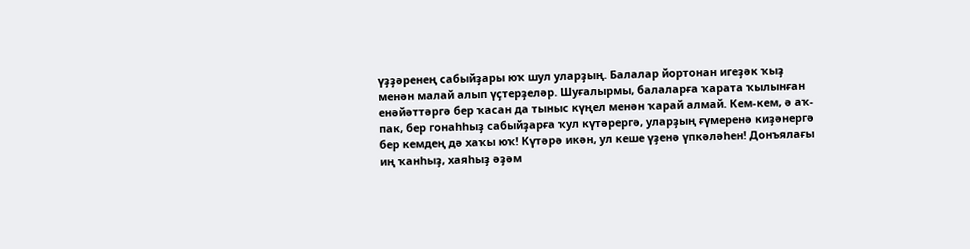үҙҙәренең сабыйҙары юҡ шул уларҙың. Балалар йортонан игеҙәк ҡыҙ менән малай алып үҫтерҙеләр. Шуғалырмы, балаларға ҡарата ҡылынған енәйәттәргә бер ҡасан да тыныс күңел менән ҡарай алмай. Кем-кем, ә аҡ-пак, бер гонаһһыҙ сабыйҙарға ҡул күтәрергә, уларҙың ғүмеренә киҙәнергә бер кемдең дә хаҡы юҡ! Күтәрә икән, ул кеше үҙенә үпкәләһен! Донъялағы иң ҡанһыҙ, хаяһыҙ әҙәм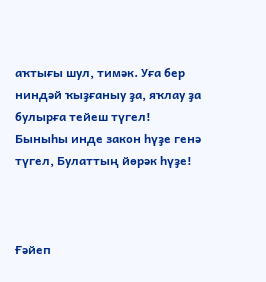аҡтығы шул, тимәк. Уға бер ниндәй ҡыҙғаныу ҙа, яҡлау ҙа булырға тейеш түгел! Быныһы инде закон һүҙе генә түгел, Булаттың йөрәк һүҙе!



Ғәйеп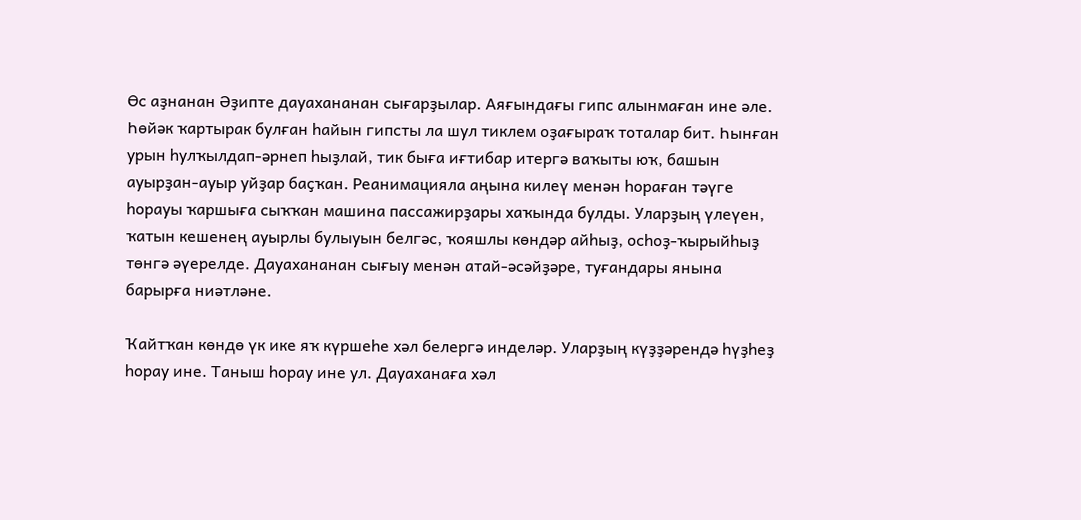Өс аҙнанан Әҙипте дауахананан сығарҙылар. Аяғындағы гипс алынмаған ине әле. Һөйәк ҡартырак булған һайын гипсты ла шул тиклем оҙағыраҡ тоталар бит. Һынған урын һулҡылдап-әрнеп һыҙлай, тик быға иғтибар итергә ваҡыты юҡ, башын ауырҙан-ауыр уйҙар баҫҡан. Реанимацияла аңына килеү менән һораған тәүге һорауы ҡаршыға сыҡҡан машина пассажирҙары хаҡында булды. Уларҙың үлеүен, ҡатын кешенең ауырлы булыуын белгәс, ҡояшлы көндәр айһыҙ, осһоҙ-ҡырыйһыҙ төнгә әүерелде. Дауахананан сығыу менән атай-әсәйҙәре, туғандары янына барырға ниәтләне.

Ҡайтҡан көндө үк ике яҡ күршеһе хәл белергә инделәр. Уларҙың күҙҙәрендә һүҙһеҙ һорау ине. Таныш һорау ине ул. Дауаханаға хәл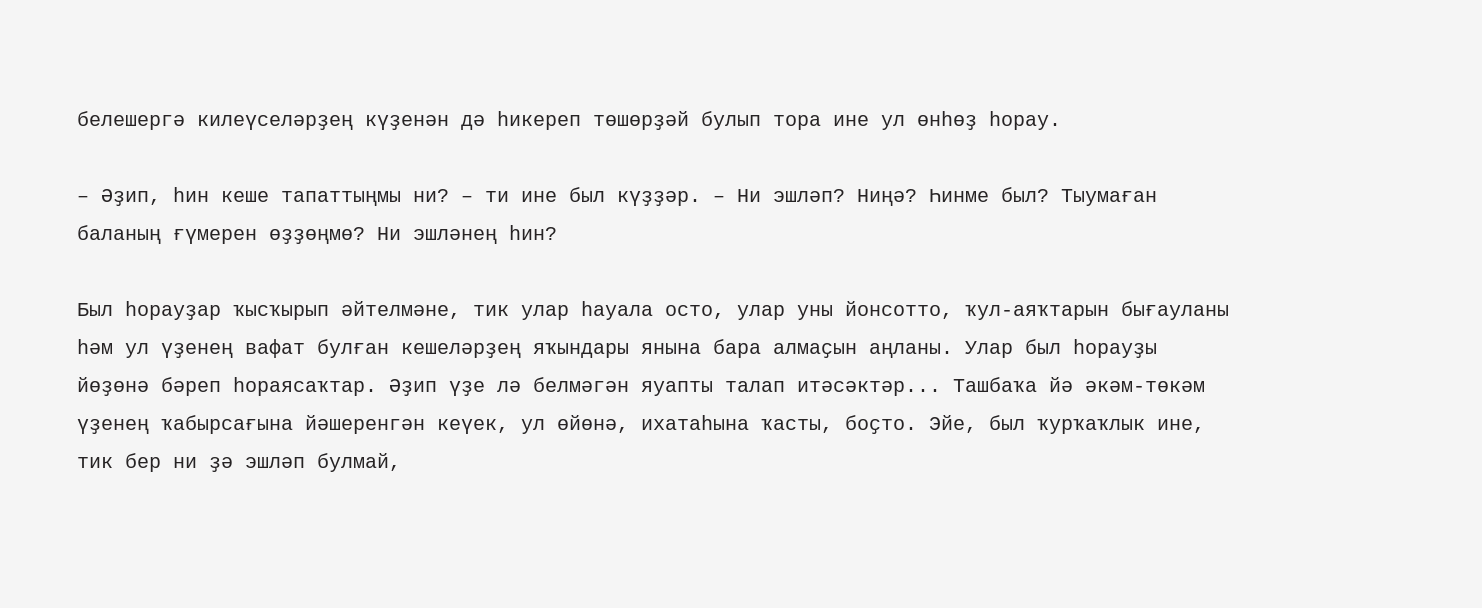белешергә килеүселәрҙең күҙенән дә һикереп төшөрҙәй булып тора ине ул өнһөҙ һорау.

– Әҙип, һин кеше тапаттыңмы ни? – ти ине был күҙҙәр. – Ни эшләп? Ниңә? Һинме был? Тыумаған баланың ғүмерен өҙҙөңмө? Ни эшләнең һин?

Был һорауҙар ҡысҡырып әйтелмәне, тик улар һауала осто, улар уны йонсотто, ҡул-аяҡтарын бығауланы һәм ул үҙенең вафат булған кешеләрҙең яҡындары янына бара алмаҫын аңланы. Улар был һорауҙы йөҙөнә бәреп һораясаҡтар. Әҙип үҙе лә белмәгән яуапты талап итәсәктәр... Ташбаҡа йә әкәм-төкәм үҙенең ҡабырсағына йәшеренгән кеүек, ул өйөнә, ихатаһына ҡасты, боҫто. Эйе, был ҡурҡаҡлык ине, тик бер ни ҙә эшләп булмай,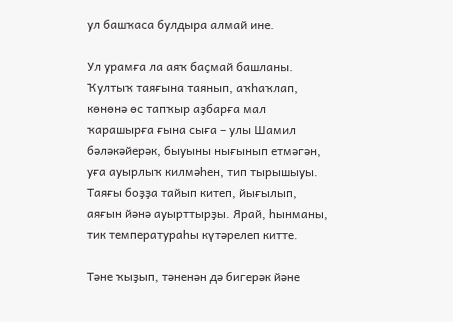ул башҡаса булдыра алмай ине.

Ул урамға ла аяҡ баҫмай башланы. Ҡултыҡ таяғына таянып, аҡһаҡлап, көнөнә өс тапҡыр аҙбарға мал ҡарашырға ғына сыға – улы Шамил бәләкәйерәк, быуыны нығынып етмәгән, уға ауырлыҡ килмәһен, тип тырышыуы. Таяғы боҙҙа тайып китеп, йығылып, аяғын йәнә ауырттырҙы. Ярай, һынманы, тик температураһы күтәрелеп китте.

Тәне ҡыҙып, тәненән дә бигерәк йәне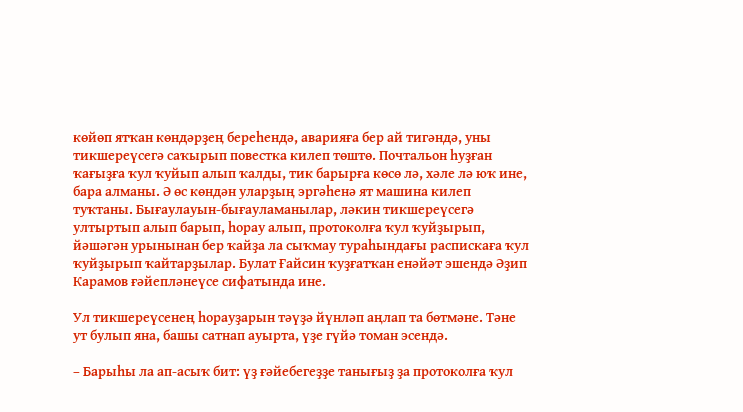көйөп ятҡан көндәрҙең береһендә, аварияға бер ай тигәндә, уны тикшереүсегә саҡырып повестка килеп төштө. Почтальон һуҙған ҡағыҙға ҡул ҡуйып алып ҡалды, тик барырға көсө лә, хәле лә юҡ ине, бара алманы. Ә өс көндән уларҙың эргәһенә ят машина килеп туҡтаны. Бығаулауын-бығауламанылар, ләкин тикшереүсегә ултыртып алып барып, һорау алып, протоколға ҡул ҡуйҙырып, йәшәгән урынынан бер ҡайҙа ла сыҡмау тураһындағы распискаға ҡул ҡуйҙырып ҡайтарҙылар. Булат Ғайсин ҡуҙғатҡан енәйәт эшендә Әҙип Карамов ғәйепләнеүсе сифатында ине.

Ул тикшереүсенең һорауҙарын тәүҙә йүнләп аңлап та бөтмәне. Тәне ут булып яна, башы сатнап ауырта, үҙе гүйә томан эсендә.

– Барыһы ла ап-асыҡ бит: үҙ ғәйебегеҙҙе танығыҙ ҙа протоколға ҡул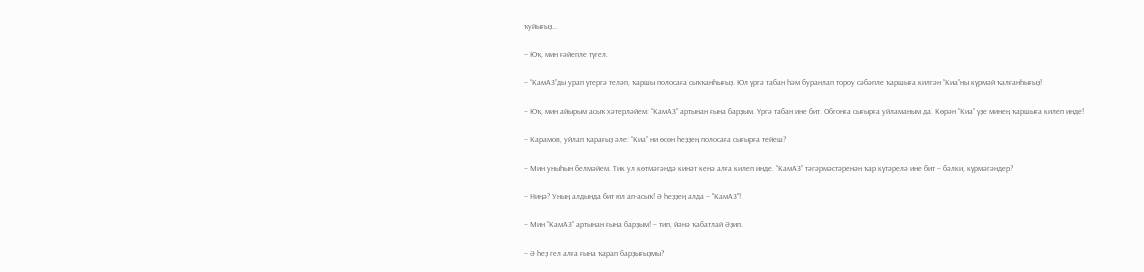ҡуйығыҙ...

– Юҡ, мин ғәйепле түгел.

– “КамАЗ”ды урап үтергә теләп, ҡаршы полосаға сыҡҡанһығыҙ. Юл үргә табан һәм буранлап тороу сәбәпле ҡаршыға килгән “Киа”ны күрмәй ҡалғанһығыҙ!

– Юҡ, мин айырым асыҡ хәтерләйем: “КамАЗ” артынан ғына барҙым. Үргә табан ине бит. Обгонға сығырға уйламаным да. Көрән “Киа” үҙе минең ҡаршыға килеп инде!

– Карамов, уйлап ҡарағыҙ әле: “Киа” ни өсөн һеҙҙең полосаға сығырға тейеш?

– Мин уныһын белмәйем. Тик ул көтмәгәндә кинәт кенә алға килеп инде. “КамАЗ” тәгәрмәстәренән ҡар күтәрелә ине бит – бәлки, күрмәгәндер?

– Ниңә? Уның алдында бит юл ап-асыҡ! Ә һеҙҙең алда – "КамАЗ"!

– Мин “КамАЗ” артынан ғына барҙым! – тип, йәнә ҡабатлай Әҙип.

– Ә һеҙ гел алға ғына ҡарап барҙығыҙмы?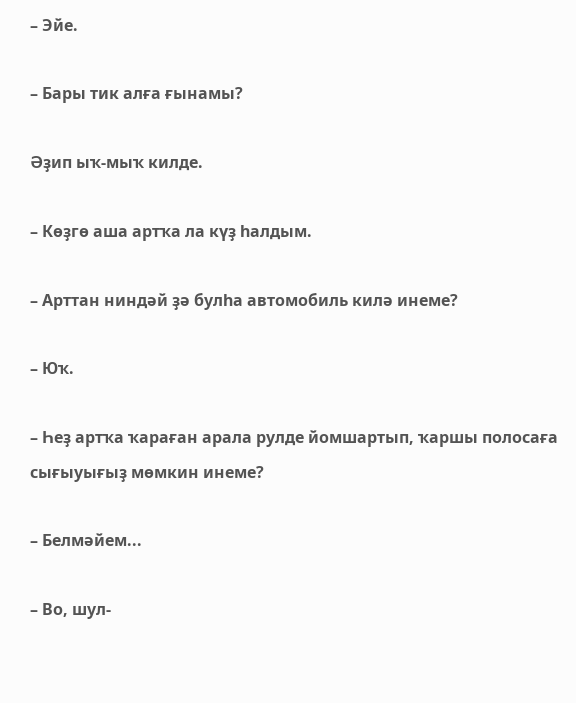– Эйе.

– Бары тик алға ғынамы?

Әҙип ыҡ-мыҡ килде.

– Көҙгө аша артҡа ла күҙ һалдым.

– Арттан ниндәй ҙә булһа автомобиль килә инеме?

– Юҡ.

– Һеҙ артҡа ҡараған арала рулде йомшартып, ҡаршы полосаға сығыуығыҙ мөмкин инеме?

– Белмәйем...

– Во, шул-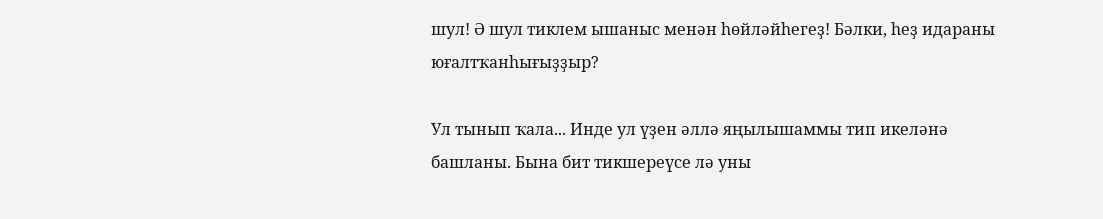шул! Ә шул тиклем ышаныс менән һөйләйһегеҙ! Бәлки, һеҙ идараны юғалтҡанһығыҙҙыр?

Ул тынып ҡала... Инде ул үҙен әллә яңылышаммы тип икеләнә башланы. Бына бит тикшереүсе лә уны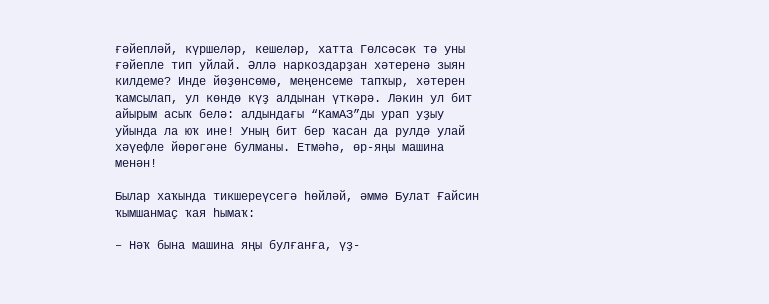ғәйепләй, күршеләр, кешеләр, хатта Гөлсәсәк тә уны ғәйепле тип уйлай. Әллә наркоздарҙан хәтеренә зыян килдеме? Инде йөҙөнсөмө, меңенсеме тапҡыр, хәтерен ҡамсылап, ул көндө күҙ алдынан үткәрә. Ләкин ул бит айырым асыҡ белә: алдындағы “КамАЗ”ды урап уҙыу уйында ла юҡ ине! Уның бит бер ҡасан да рулдә улай хәүефле йөрөгәне булманы. Етмәһә, өр-яңы машина менән!

Былар хаҡында тикшереүсегә һөйләй, әммә Булат Ғайсин ҡымшанмаҫ ҡая һымаҡ:

– Нәҡ бына машина яңы булғанға, үҙ-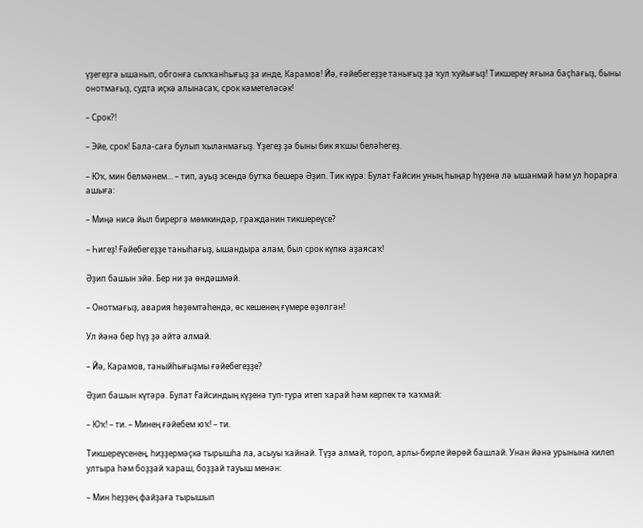үҙегеҙгә ышанып, обгонға сыҡҡанһығыҙ ҙа инде, Карамов! Йә, ғәйебегеҙҙе танығыҙ ҙа ҡул ҡуйығыҙ! Тикшереү яғына баҫһағыҙ, быны онотмағыҙ, судта иҫкә алынасаҡ, срок кәметеләсәк!

– Срок?!

– Эйе, срок! Бала-саға булып ҡыланмағыҙ. Үҙегеҙ ҙә быны бик яҡшы беләһегеҙ.

– Юҡ, мин белмәнем... – тип, ауыҙ эсендә бутҡа бешерә Әҙип. Тик күрә: Булат Ғайсин уның һыңар һүҙенә лә ышанмай һәм ул һорарға ашыға:

– Миңә нисә йыл бирергә мөмкиндәр, гражданин тикшереүсе?

– Һигеҙ! Ғәйебегеҙҙе таныһағыҙ, ышандыра алам, был срок күпкә аҙаясаҡ!

Әҙип башын эйә. Бер ни ҙә өндәшмәй.

– Онотмағыҙ, авария һөҙөмтәһендә, өс кешенең ғүмере өҙөлгән!

Ул йәнә бер һүҙ ҙә әйтә алмай.

– Йә, Карамов, таныйһығыҙмы ғәйебегеҙҙе?

Әҙип башын күтәрә. Булат Ғайсиндың күҙенә туп-тура итеп ҡарай һәм керпек тә ҡаҡмай:

– Юҡ! – ти. – Минең ғәйебем юҡ! – ти.

Тикшереүсенең, һиҙҙермәҫкә тырышһа ла, асыуы ҡайнай. Түҙә алмай, тороп, арлы-бирле йөрөй башлай. Унан йәнә урынына килеп ултыра һәм боҙҙай ҡараш, боҙҙай тауыш менән:

– Мин һеҙҙең файҙаға тырышып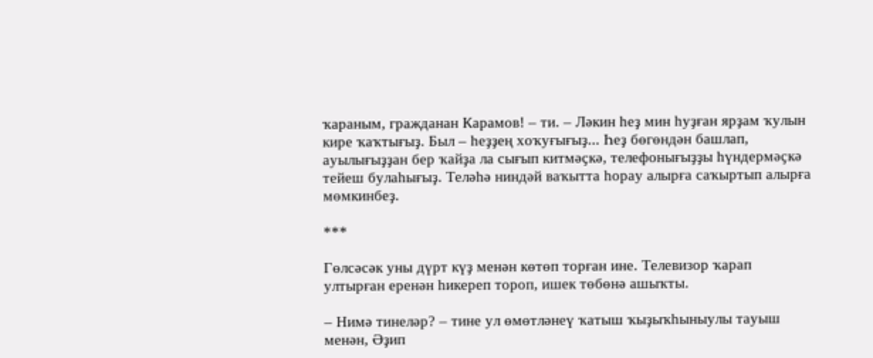ҡараным, гражданан Карамов! – ти. – Ләкин һеҙ мин һуҙған ярҙам ҡулын кире ҡаҡтығыҙ. Был – һеҙҙең хоҡуғығыҙ... Һеҙ бөгөндән башлап, ауылығыҙҙан бер ҡайҙа ла сығып китмәҫкә, телефонығыҙҙы һүндермәҫкә тейеш булаһығыҙ. Теләһә ниндәй ваҡытта һорау алырға саҡыртып алырға мөмкинбеҙ.

***

Гөлсәсәк уны дүрт күҙ менән көтөп торған ине. Телевизор ҡарап ултырған еренән һикереп тороп, ишек төбөнә ашыҡты.

– Нимә тинеләр? – тине ул өмөтләнеү ҡатыш ҡыҙыҡһыныулы тауыш менән, Әҙип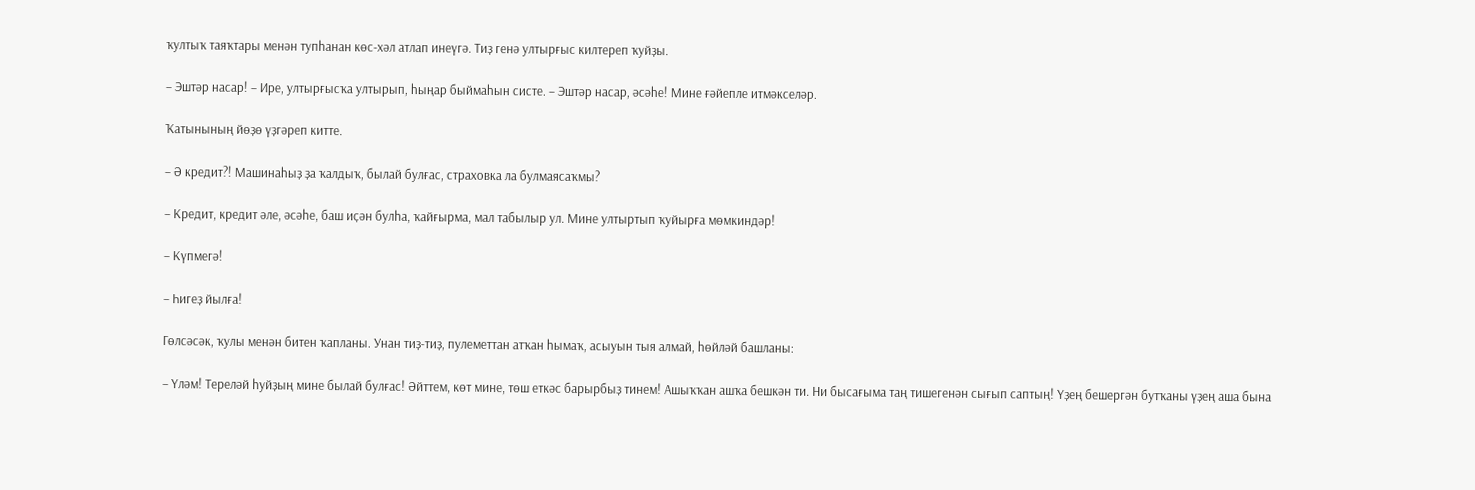ҡултыҡ таяҡтары менән тупһанан көс-хәл атлап инеүгә. Тиҙ генә ултырғыс килтереп ҡуйҙы.

– Эштәр насар! – Ире, ултырғысҡа ултырып, һыңар быймаһын систе. – Эштәр насар, әсәһе! Мине ғәйепле итмәкселәр.

Ҡатынының йөҙө үҙгәреп китте.

– Ә кредит?! Машинаһыҙ ҙа ҡалдыҡ, былай булғас, страховка ла булмаясаҡмы?

– Кредит, кредит әле, әсәһе, баш иҫән булһа, ҡайғырма, мал табылыр ул. Мине ултыртып ҡуйырға мөмкиндәр!

– Күпмегә!

– Һигеҙ йылға!

Гөлсәсәк, ҡулы менән битен ҡапланы. Унан тиҙ-тиҙ, пулеметтан атҡан һымаҡ, асыуын тыя алмай, һөйләй башланы:

– Үләм! Тереләй һуйҙың мине былай булғас! Әйттем, көт мине, төш еткәс барырбыҙ тинем! Ашыҡҡан ашҡа бешкән ти. Ни бысағыма таң тишегенән сығып саптың! Үҙең бешергән бутҡаны үҙең аша бына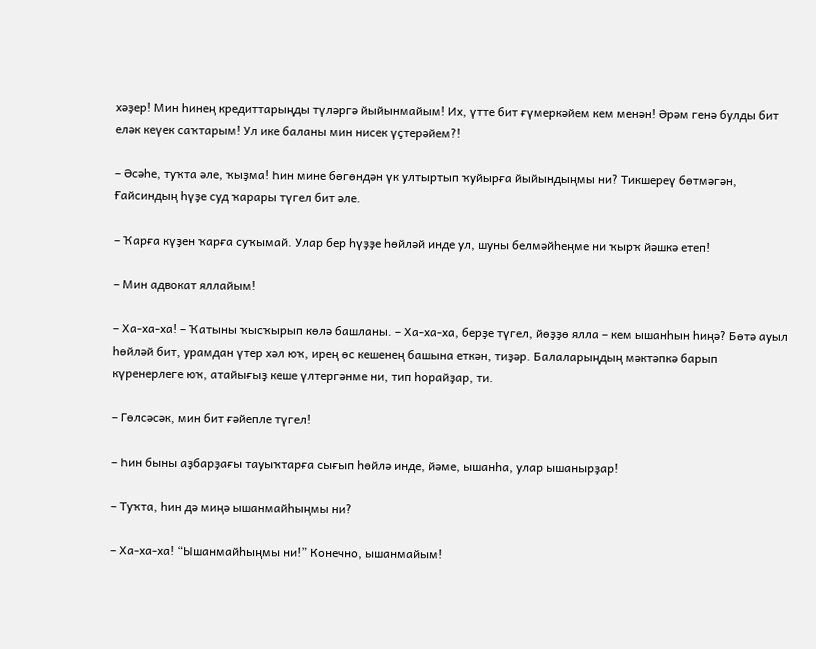хәҙер! Мин һинең кредиттарыңды түләргә йыйынмайым! Их, үтте бит ғүмеркәйем кем менән! Әрәм генә булды бит еләк кеүек саҡтарым! Ул ике баланы мин нисек үҫтерәйем?!

– Әсәһе, туҡта әле, ҡыҙма! Һин мине бөгөндән үк ултыртып ҡуйырға йыйындыңмы ни? Тикшереү бөтмәгән, Ғайсиндың һүҙе суд ҡарары түгел бит әле.

– Ҡарға күҙен ҡарға суҡымай. Улар бер һүҙҙе һөйләй инде ул, шуны белмәйһеңме ни ҡырҡ йәшкә етеп!

– Мин адвокат яллайым!

– Ха-ха-ха! – Ҡатыны ҡысҡырып көлә башланы. – Ха-ха-ха, берҙе түгел, йөҙҙө ялла – кем ышанһын һиңә? Бөтә ауыл һөйләй бит, урамдан үтер хәл юҡ, ирең өс кешенең башына еткән, тиҙәр. Балаларыңдың мәктәпкә барып күренерлеге юҡ, атайығыҙ кеше үлтергәнме ни, тип һорайҙар, ти.

– Гөлсәсәк, мин бит ғәйепле түгел!

– Һин быны аҙбарҙағы тауыҡтарға сығып һөйлә инде, йәме, ышанһа, улар ышанырҙар!

– Туҡта, һин дә миңә ышанмайһыңмы ни?

– Ха-ха-ха! “Ышанмайһыңмы ни!” Конечно, ышанмайым!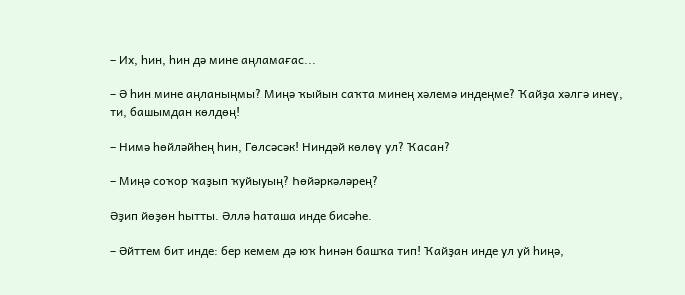– Их, һин, һин дә мине аңламағас...

– Ә һин мине аңланыңмы? Миңә ҡыйын саҡта минең хәлемә индеңме? Ҡайҙа хәлгә инеү, ти, башымдан көлдөң!

– Нимә һөйләйһең һин, Гөлсәсәк! Ниндәй көлөү ул? Ҡасан?

– Миңә соҡор ҡаҙып ҡуйыуың? Һөйәркәләрең?

Әҙип йөҙөн һытты. Әллә һаташа инде бисәһе.

– Әйттем бит инде: бер кемем дә юҡ һинән башҡа тип! Ҡайҙан инде ул уй һиңә,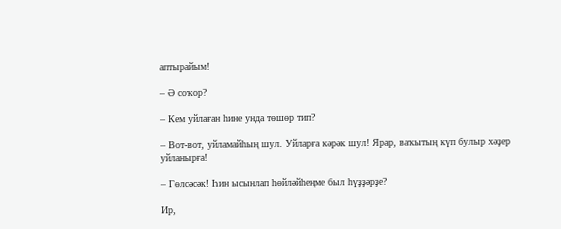аптырайым!

– Ә соҡор?

– Кем уйлаған һине унда төшөр тип?

– Вот-вот, уйламайһың шул. Уйларға кәрәк шул! Ярар, ваҡытың күп булыр хәҙер уйланырға!

– Гөлсәсәк! Һин ысынлап һөйләйһеңме был һүҙҙәрҙе?

Ир,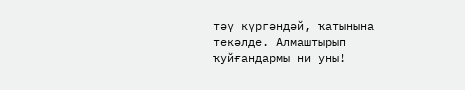тәү күргәндәй, ҡатынына текәлде. Алмаштырып ҡуйғандармы ни уны!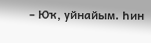– Юҡ, уйнайым. Һин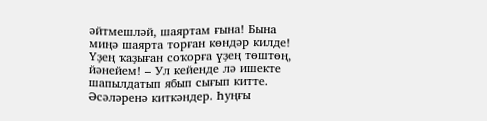әйтмешләй, шаяртам ғына! Бына миңә шаярта торған көндәр килде! Үҙең ҡаҙыған соҡорға үҙең төштөң, йәнейем! – Ул кейенде лә ишекте шапылдатып ябып сығып китте. Әсәләренә киткәндер. Һуңғы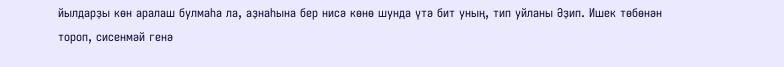йылдарҙы көн аралаш булмаһа ла, аҙнаһына бер нисә көнө шунда үтә бит уның, тип уйланы Әҙип. Ишек төбөнән тороп, сисенмәй генә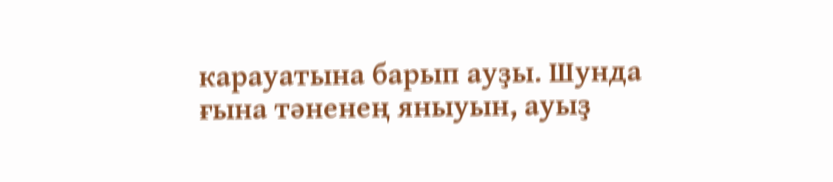карауатына барып ауҙы. Шунда ғына тәненең яныуын, ауыҙ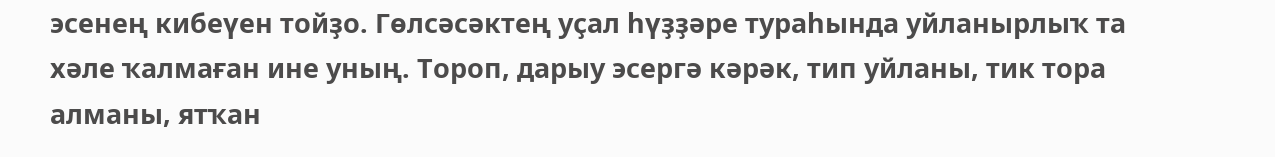эсенең кибеүен тойҙо. Гөлсәсәктең уҫал һүҙҙәре тураһында уйланырлыҡ та хәле ҡалмаған ине уның. Тороп, дарыу эсергә кәрәк, тип уйланы, тик тора алманы, ятҡан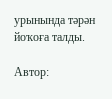урынында тәрән йоҡоға талды.

Автор: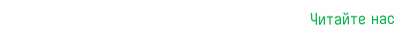Читайте нас